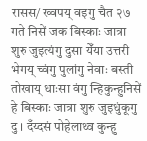रासस/ ख्वपय् वइगु चैत २७ गते निसें जक बिस्काः जात्रा शुरु जुइत्यंगु दुसा येँया उत्तरी भेगय् च्वंगु पुलांगु नेवाः बस्ती तोखाय् धाःसा वंगु न्हिकुन्हुनिसें हे बिस्काः जात्रा शुरु जुइधुंकूगु दु । दँय्दसं पोहेलाथ्व कुन्हु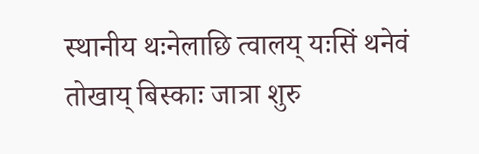स्थानीय थःनेलाछि त्वालय् यःसिं थनेवं तोखाय् बिस्काः जात्रा शुरु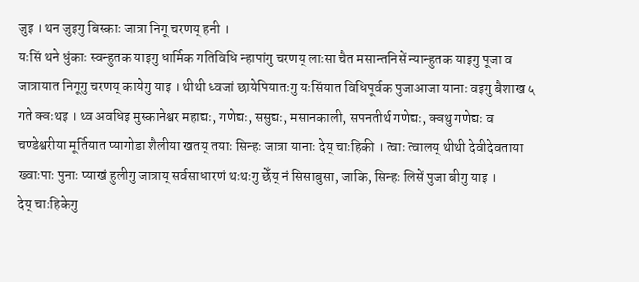जुइ । थन जुइगु बिस्काः जात्रा निगू चरणय् हनी ।
यःसिं थने धुंकाः स्वन्हुतक याइगु धार्मिक गतिविधि न्हापांगु चरणय् लाःसा चैत मसान्तनिसें न्यान्हुतक याइगु पूजा व जात्रायात निगूगु चरणय् कायेगु याइ । थीथी ध्वजां छायेपियातःगु यःसिंयात विधिपूर्वक पुजाआजा यानाः वइगु बैशाख ५ गते क्वःथइ । थ्व अवधिइ मुस्कानेश्वर महाद्यः, गणेद्यः, ससुद्यः, मसानकाली, सपनतीर्थ गणेद्यः, क्वथु गणेद्यः व चण्डेश्वरीया मूर्तियात प्यागोडा शैलीया खतय् तयाः सिन्हः जात्रा यानाः देय् चाःहिकी । त्वाः त्वालय् थीथी देवीदेवताया ख्वाःपाः पुनाः प्याखं हुलीगु जात्राय् सर्वसाधारणं थःथःगु छेँय् नं सिसाबुसा, जाकि, सिन्हः लिसें पुजा बीगु याइ ।
देय् चाःहिकेगु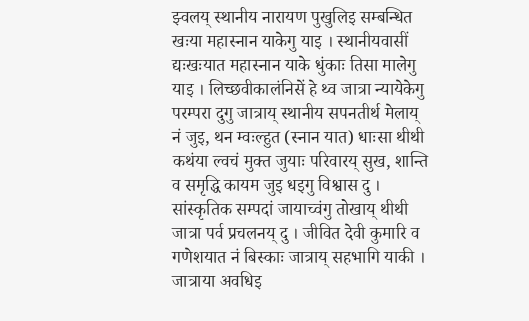झ्वलय् स्थानीय नारायण पुखुलिइ सम्बन्धित खःया महास्नान याकेगु याइ । स्थानीयवासीं द्यःखःयात महास्नान याके धुंकाः तिसा मालेगु याइ । लिच्छवीकालंनिसें हे थ्व जात्रा न्यायेकेगु परम्परा दुगु जात्राय् स्थानीय सपनतीर्थ मेलाय् नं जुइ, थन म्वःल्हुत (स्नान यात) धाःसा थीथी कथंया ल्वचं मुक्त जुयाः परिवारय् सुख, शान्ति व समृद्धि कायम जुइ धइगु विश्वास दु ।
सांस्कृतिक सम्पदां जायाच्वंगु तोखाय् थीथी जात्रा पर्व प्रचलनय् दु । जीवित देवी कुमारि व गणेशयात नं बिस्काः जात्राय् सहभागि याकी । जात्राया अवधिइ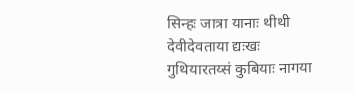सिन्हः जात्रा यानाः थीथी देवीदेवताया द्यःखः गुथियारतय्सं कुबियाः नागया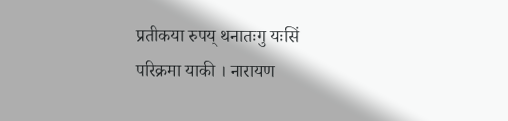प्रतीकया रुपय् थनातःगु यःसिं परिक्रमा याकी । नारायण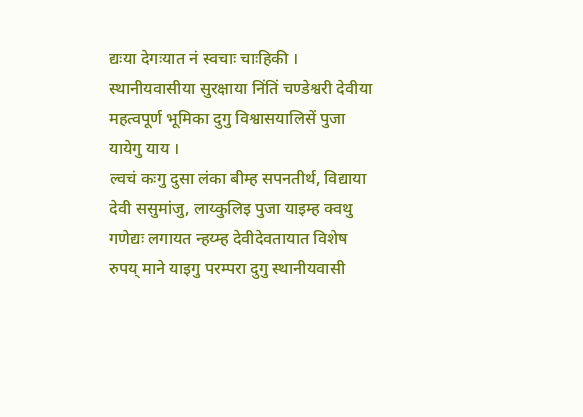द्यःया देगःयात नं स्वचाः चाःहिकी । स्थानीयवासीया सुरक्षाया निंतिं चण्डेश्वरी देवीया महत्वपूर्ण भूमिका दुगु विश्वासयालिसें पुजा यायेगु याय ।
ल्वचं कःगु दुसा लंका बीम्ह सपनतीर्थ, विद्याया देवी ससुमांजु, लाय्कुलिइ पुजा याइम्ह क्वथु गणेद्यः लगायत न्हय्म्ह देवीदेवतायात विशेष रुपय् माने याइगु परम्परा दुगु स्थानीयवासी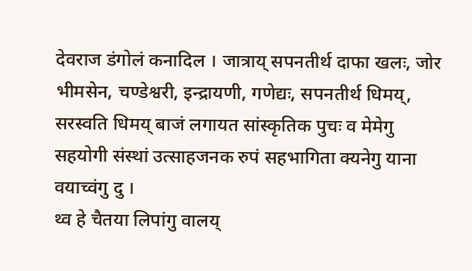देवराज डंगोलं कनादिल । जात्राय् सपनतीर्थ दाफा खलः, जोर भीमसेन, चण्डेश्वरी, इन्द्रायणी, गणेद्यः, सपनतीर्थ धिमय्, सरस्वति धिमय् बाजं लगायत सांस्कृतिक पुचः व मेमेगु सहयोगी संस्थां उत्साहजनक रुपं सहभागिता क्यनेगु याना वयाच्वंगु दु ।
थ्व हे चैतया लिपांगु वालय्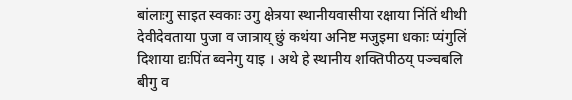बांलाःगु साइत स्वकाः उगु क्षेत्रया स्थानीयवासीया रक्षाया निंतिं थीथी देवीदेवताया पुजा व जात्राय् छुं कथंया अनिष्ट मजुइमा धकाः प्यंगुलिं दिशाया द्यःपिंत ब्वनेगु याइ । अथे हे स्थानीय शक्तिपीठय् पञ्चबलि बीगु व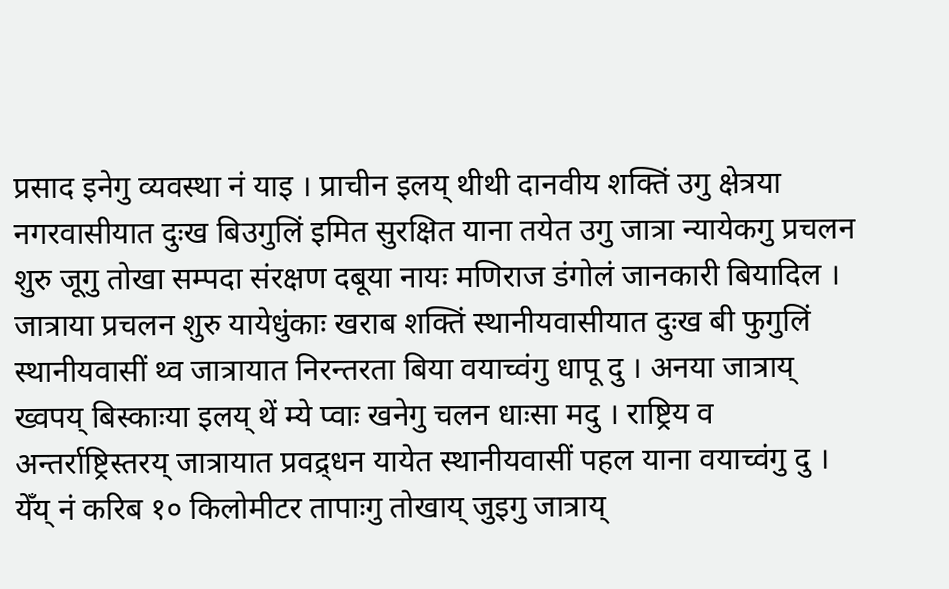प्रसाद इनेगु व्यवस्था नं याइ । प्राचीन इलय् थीथी दानवीय शक्तिं उगु क्षेत्रया नगरवासीयात दुःख बिउगुलिं इमित सुरक्षित याना तयेत उगु जात्रा न्यायेकगु प्रचलन शुरु जूगु तोखा सम्पदा संरक्षण दबूया नायः मणिराज डंगोलं जानकारी बियादिल ।
जात्राया प्रचलन शुरु यायेधुंकाः खराब शक्तिं स्थानीयवासीयात दुःख बी फुगुलिं स्थानीयवासीं थ्व जात्रायात निरन्तरता बिया वयाच्वंगु धापू दु । अनया जात्राय् ख्वपय् बिस्काःया इलय् थें म्ये प्वाः खनेगु चलन धाःसा मदु । राष्ट्रिय व अन्तर्राष्ट्रिस्तरय् जात्रायात प्रवद्र्धन यायेत स्थानीयवासीं पहल याना वयाच्वंगु दु ।
येँय् नं करिब १० किलोमीटर तापाःगु तोखाय् जुइगु जात्राय्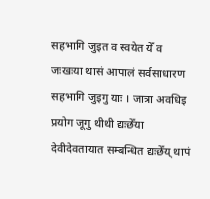सहभागि जुइत व स्वयेत येँ व जःखःया थासं आपालं सर्वसाधारण सहभागि जुइगु याः । जात्रा अवधिइ प्रयोग जूगु थीथी द्यःछेँया देवीदेवतायात सम्बन्धित द्यःछेँय् थापं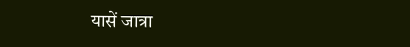यासें जात्रा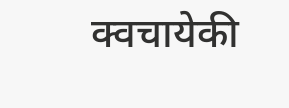क्वचायेकी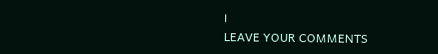।
LEAVE YOUR COMMENTS